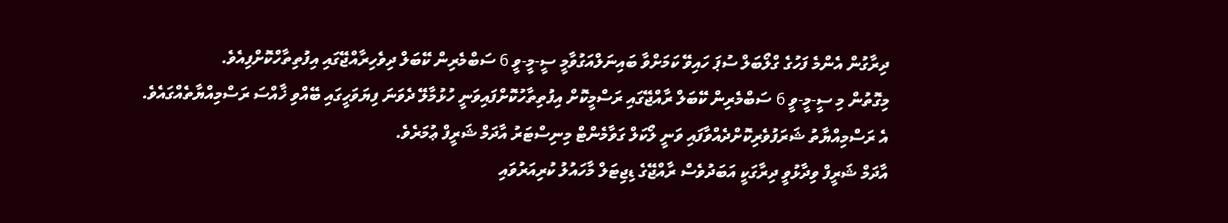ދިރާގުން އެންމެ ފަހުގެ ގްލޯބަލް ސުޕަ ހައިވޭ ކަމަށްވާ ބައިނަލްއަގުވާމީ ސީ-މީ-ވީ 6 ސަބްމެރިން ކޭބަލް ދިވެހިރާއްޖޭގައި އިފުތިތާހްކޮށްފިއެވެ.
މިގޮތުން މި ސީ-މީ-ވީ 6 ސަބްމެރިން ކޭބަލް ރާއްޖޭގައި ރަސްމީކޮށް އިފުތިތާހުކޮށްފައިވަނީ ހުޅުމާލޭ ދެވަނަ ފިޔަވަހީގައި ބޭއްވި ޚާއްސަ ރަސްމިއްޔާތެއްގައެވެ.
އެ ރަސްމިއްޔާތު ޝަރަފުވެރިކޮށްދެއްވާފައި ވަނީ ލޯކަލް ގަވާމެންޓް މިނިސްޓަރު އާދަމް ޝަރީފް ޢުމަރެވެ.
އާދަމް ޝަރީފް ވިދާޅުވީ ދިރާގަކީ އަބަދުވެސް ރާއްޖޭގެ ޑިޖިޓަލް މާހައުލު ކުރިއަރުވައި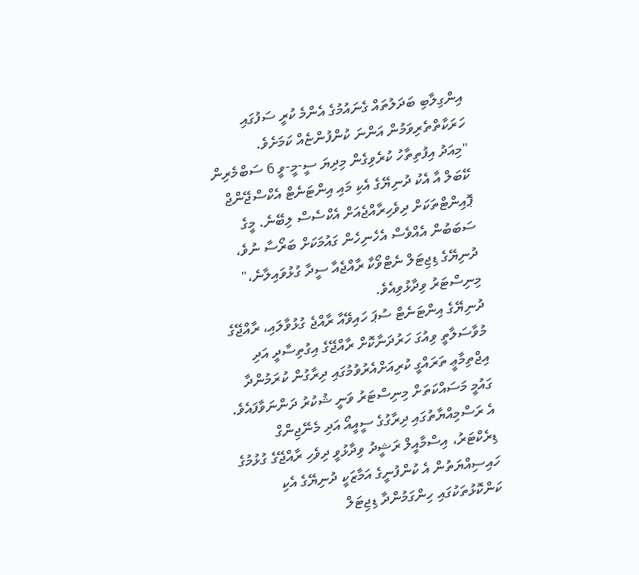އިންގިލާބި ބަދަލުތައް ގެނައުމުގެ އެންމެ ކުރީ ސަފުގައި ހަރަކާތްތެރިވަމުން އަންނަ ކުންފުންޏެއް ކަމަށެވެ.
"މިއަދު އިފުތިތާހު ކުރެވިގެން މިދިޔަ ސީ-މީ-ވީ 6 ސަބްމެރިން ކޭބަލް އާ އެކު ދުނިޔޭގެ އެކި މައި އިންޓަނެޓް އެކްސްޖޭންޖް ޕޮއިންޓްތަކަށް ދިވެހިރާއްޖެއަށް އެކްސެސް ލިބޭނެ. މީގެ ސަބަބުން އެއްވެސް އެހެނިހެން ގައުމަކަށް ބަރޯސާ ނުވެ، ދުނިޔޭގެ ޑިޖިޓަލް ނެޓްވޯކާ ރާއްޖެއާ ސީދާ ގުޅުވައިލާނެ،" މިނިސްޓަރު ވިދާޅުވިއެވެ.
ދުނިޔޭގެ އިންޓަނެޓް ސުޕަ ހައިވޭއާ ރާއްޖެ ގުޅުވާލައި، ރާއްޖޭގެ މުވާސަލާތީ ވިއުގަ ހަރުދަނާކޮށް ރާއްޖޭގެ އިގުތިސާދީ އަދި އިޖްތިމާޢީ ތަރައްގީ ކުރިއަށްއެރުވުމުގައި ދިރާގުން ކުރަމުންދާ ގައުމީ މަސައްކަތަށް މިނިސްޓަރު ވަނީ ޝުކުރު ދަންނަވާފައެވެ.
އެ ރަސްމިއްޔާތުގައި ދިރާގުގެ ސީއީއޯ އަދި މެނޭޖިންގް ޑިރެކްޓަރު، އިސްމާއީލް ރަޝީދު ވިދާޅުވީ ދިވެހި ރާއްޖޭގެ ގުޅުމުގެ ހައިސިއްޔަތުން އެ ކުންފުނީގެ އަމާޒަކީ ދުނިޔޭގެ އެކި ކަންކޮޅުތަކުގައި ހިންގަމުންދާ ޑިޖިޓަލް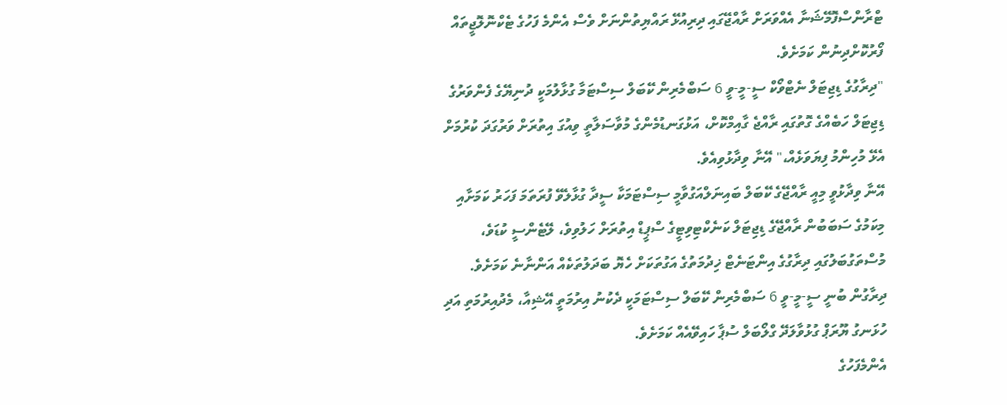ޓްރާންސްފޮމޭޝަނާ އެއްވަރަށް ރާއްޖޭގައި ދިރިއުޅޭ ރައްޔިތުންނަށް ވެސް އެންމެ ފަހުގެ ޓެކްނޮލޮޖީތައް ފޯރުކޮށްދިނުން ކަމަށެވެ.
"ދިރާގުގެ ޑިޖިޓަލް ނެޓްވޯކް ސީ-މީ-ވީ 6 ސަބްމެރިން ކޭބަލް ސިސްޓަމާ ގުޅާލުމަކީ ދުނިޔޭގެ ފެންވަރުގެ ޑިޖިޓަލް ހަބެއްގެ ގޮތުގައި ރާއްޖެ ގާއިމްކޮށް، އަޅުގަނޑުމެންގެ މުވާސަލާތީ ވިއުގަ އިތުރަށް ވަރުގަދަ ކުރުމަށް އެޅޭ މުހިންމު ފިޔަވަޅެއް،" އޭނާ ވިދާޅުވިއެވެ.
އޭނާ ވިދާޅުވީ މިއީ ރާއްޖޭގެ ކޭބަލް ބައިނަލްއަގުވާމީ ސިސްޓަމަކާ ސީދާ ގުޅާލެވޭ ފުރަތަމަ ފަހަރު ކަމަށާއި މިކަމުގެ ސަބަބުން ރާއްޖޭގެ ޑިޖިޓަލް ކަނެކްޓިވިޓީގެ ސްޕީޑް އިތުރަށް ހަލުވިވެ، ލޭޓެންސީ ކުޑަވެ، މުސްތަގުބަލުގައި ދިރާގުގެ އިންޓަނެޓް ޚިދުމަތުގެ އަގުތަކަށް ހެޔޮ ބަދަލުތަކެއް އަންނާނެ ކަމަށެވެ.
ދިރާގުން ބުނީ ސީ-މީ-ވީ 6 ސަބްމެރިން ކޭބަލް ސިސްޓަމަކީ ދެކުނު އިރުމަތީ އޭޝިއާ، މެދުއިރުމަތި އަދި ހުޅަނގު ޔޫރަޕް ގުޅުވާލަދޭ ގްލޯބަލް ސުޕާ ހައިވޭއެއް ކަމަށެވެ.
އެންމެފަހުގެ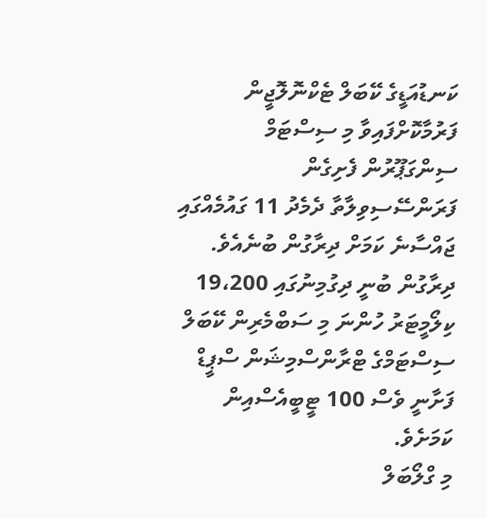ކަނޑުއަޑީގެ ކޭބަލް ޓެކްނޮލޮޖީން ފަރުމާކޮށްފައިވާ މި ސިސްޓަމް ސިންގަޕޫރުން ފެށިގެން ފަރަންސޭސިވިލާތާ ދެމެދު 11 ގައުމެއްގައި ޖައްސާނެ ކަމަށް ދިރާގުން ބުނެއެވެ.
ދިރާގުން ބުނީ ދިގުމިނުގައި 19،200 ކިލޯމީޓަރު ހުންނަ މި ސަބްމެރިން ކޭބަލް ސިސްޓަމްގެ ޓްރާންސްމިޝަން ސްޕީޑް ފަށާނީ ވެސް 100 ޓީބީއެސްއިން ކަމަށެވެ.
މި ގްލޯބަލް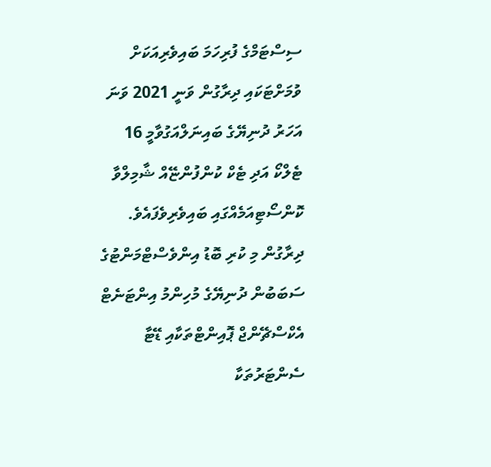ސިސްޓަމްގެ ފުރިހަމަ ބައިވެރިއަކަށް ވުމަށްޓަކައި ދިރާގުން ވަނީ 2021 ވަނަ އަހަރު ދުނިޔޭގެ ބައިނަލްއަގުވާމީ 16 ޓެލްކޯ އަދި ޓެކް ކުންފުންޏޭއް ޝާމިލްވާ ކޮންސޯޓިއަމެއްގައި ބައިވެރިވެފައެވެ.
ދިރާގުން މި ކުރި ބޮޑު އިންވެސްޓްމަންޓުގެ ސަބަބުން ދުނިޔޭގެ މުހިންމު އިންޓަނެޓް އެކްސްޗޭންޖް ޕޮއިންޓްތަކާއި ޑޭޓާ ސެންޓަރުތަކާ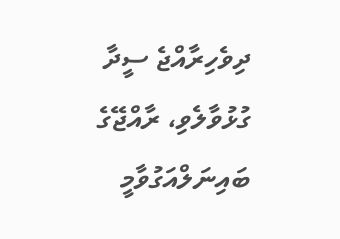ދިވެހިރާއްޖެ ސީދާ ގުޅުވާލެވި، ރާއްޖޭގެ ބައިނަލްއަގުވާމީ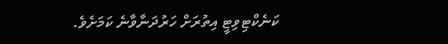ކަނެކްޓިވިޓީ އިތުރަށް ހަރުދަނާވާނެ ކަމަށެވެ.